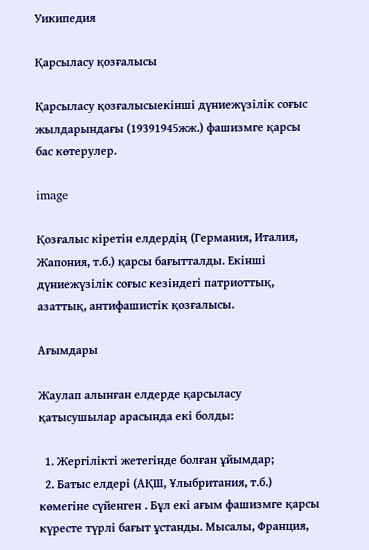Уикипедия

Қарсыласу қозғалысы

Қарсыласу қозғалысыекінші дүниежүзілік соғыс жылдарындағы (19391945жж.) фашизмге қарсы бас көтерулер.

image

Қозғалыс кіретін елдердің (Германия, Италия, Жапония, т.б.) қарсы бағытталды. Екінші дүниежүзілік соғыс кезіндегі патриоттық, азаттық, антифашистік қозғалысы.

Ағымдары

Жаулап алынған елдерде қарсыласу қатысушылар арасында екі болды:

  1. Жергілікті жетегінде болған ұйымдар;
  2. Батыс елдері (АҚШ, Ұлыбритания, т.б.) көмегіне сүйенген . Бұл екі ағым фашизмге қарсы күресте түрлі бағыт ұстанды. Мысалы, Франция,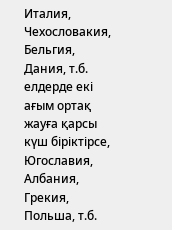Италия, Чехословакия, Бельгия, Дания, т.б. елдерде екі ағым ортақ жауға қарсы күш біріктірсе, Югославия, Албания, Грекия, Польша, т.б.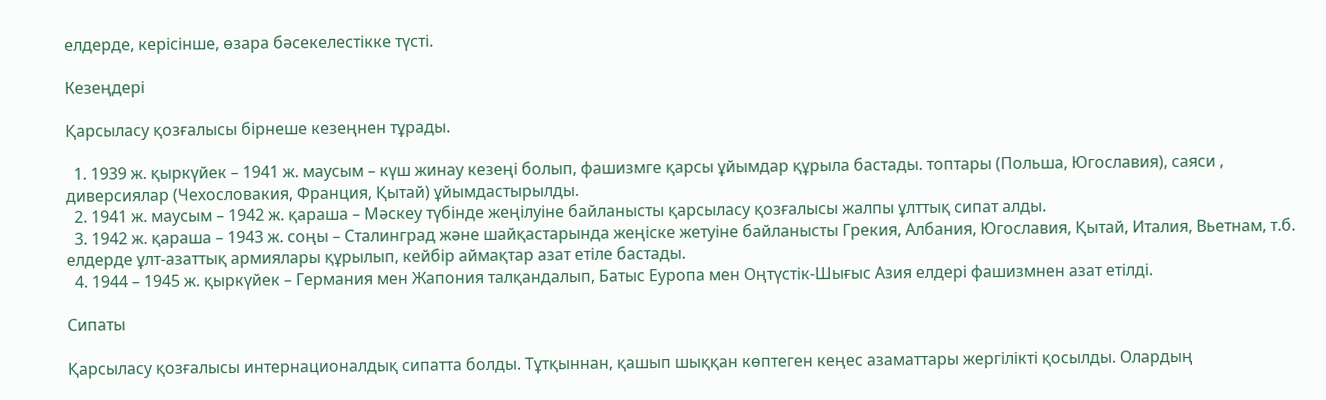елдерде, керісінше, өзара бәсекелестікке түсті.

Кезеңдері

Қарсыласу қозғалысы бірнеше кезеңнен тұрады.

  1. 1939 ж. қыркүйек – 1941 ж. маусым – күш жинау кезеңі болып, фашизмге қарсы ұйымдар құрыла бастады. топтары (Польша, Югославия), саяси , диверсиялар (Чехословакия, Франция, Қытай) ұйымдастырылды.
  2. 1941 ж. маусым – 1942 ж. қараша – Мәскеу түбінде жеңілуіне байланысты қарсыласу қозғалысы жалпы ұлттық сипат алды.
  3. 1942 ж. қараша – 1943 ж. соңы – Сталинград және шайқастарында жеңіске жетуіне байланысты Грекия, Албания, Югославия, Қытай, Италия, Вьетнам, т.б. елдерде ұлт-азаттық армиялары құрылып, кейбір аймақтар азат етіле бастады.
  4. 1944 – 1945 ж. қыркүйек – Германия мен Жапония талқандалып, Батыс Еуропа мен Оңтүстік-Шығыс Азия елдері фашизмнен азат етілді.

Сипаты

Қарсыласу қозғалысы интернационалдық сипатта болды. Тұтқыннан, қашып шыққан көптеген кеңес азаматтары жергілікті қосылды. Олардың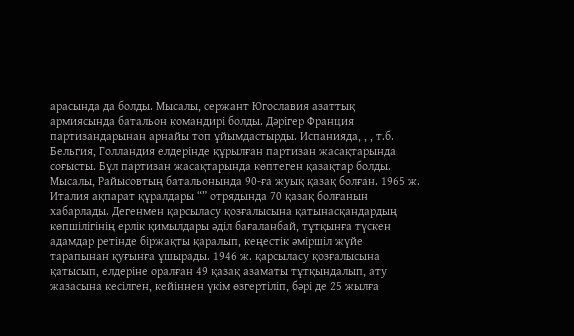арасында да болды. Мысалы, cержант Югославия азаттық армиясында батальон командирі болды. Дәрігер Франция партизандарынан арнайы топ ұйымдастырды. Испанияда, , , т.б. Бельгия, Голландия елдерінде құрылған партизан жасақтарында соғысты. Бұл партизан жасақтарында көптеген қазақтар болды. Мысалы, Райысовтың батальонында 90-ға жуық қазақ болған. 1965 ж. Италия ақпарат құралдары “” отрядында 70 қазақ болғанын хабарлады. Дегенмен қарсыласу қозғалысына қатынасқандардың көпшілігінің ерлік қимылдары әділ бағаланбай, тұтқынға түскен адамдар ретінде біржақты қаралып, кеңестік әміршіл жүйе тарапынан қуғынға ұшырады. 1946 ж. қарсыласу қозғалысына қатысып, елдеріне оралған 49 қазақ азаматы тұтқындалып, ату жазасына кесілген, кейіннен үкім өзгертіліп, бәрі де 25 жылға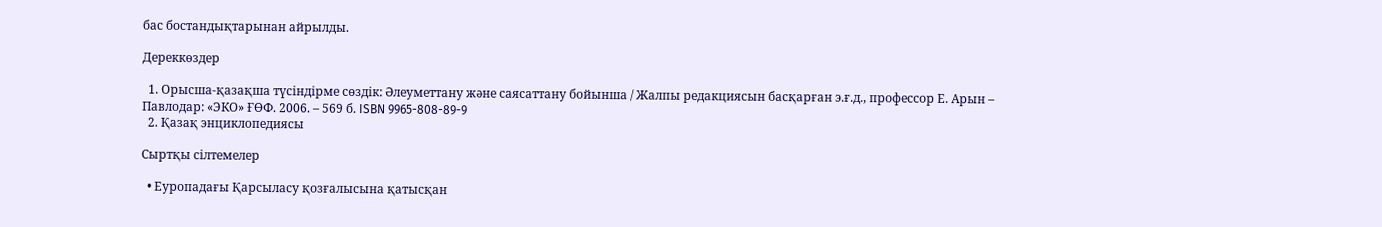бас бостандықтарынан айрылды.

Дереккөздер

  1. Орысша-қазақша түсіндірме сөздік: Әлеуметтану және саясаттану бойынша / Жалпы редакциясын басқарған э.ғ.д., профессор Е. Арын – Павлодар: «ЭКО» ҒӨФ. 2006. – 569 б. ISBN 9965-808-89-9
  2. Қазақ энциклопедиясы

Сыртқы сілтемелер

  • Еуропадағы Қарсыласу қозғалысына қатысқан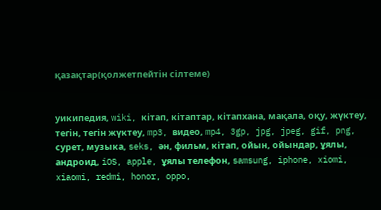қазақтар(қолжетпейтін сілтеме)


уикипедия, wiki, кітап, кітаптар, кітапхана, мақала, оқу, жүктеу, тегін, тегін жүктеу, mp3, видео, mp4, 3gp, jpg, jpeg, gif, png, сурет, музыка, seks, ән, фильм, кітап, ойын, ойындар, ұялы, андроид, iOS, apple, ұялы телефон, samsung, iphone, xiomi, xiaomi, redmi, honor, oppo,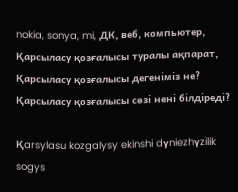nokia, sonya, mi, ДК, веб, компьютер, Қарсыласу қозғалысы туралы ақпарат, Қарсыласу қозғалысы дегеніміз не? Қарсыласу қозғалысы сөзі нені білдіреді?

Қarsylasu kozgalysy ekinshi dүniezhүzilik sogys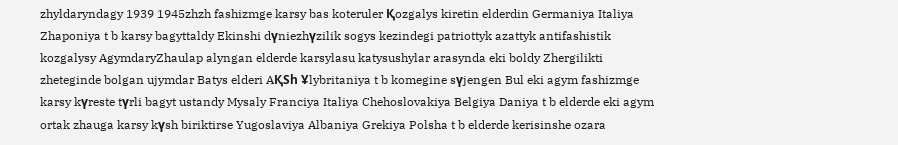zhyldaryndagy 1939 1945zhzh fashizmge karsy bas koteruler Қozgalys kiretin elderdin Germaniya Italiya Zhaponiya t b karsy bagyttaldy Ekinshi dүniezhүzilik sogys kezindegi patriottyk azattyk antifashistik kozgalysy AgymdaryZhaulap alyngan elderde karsylasu katysushylar arasynda eki boldy Zhergilikti zheteginde bolgan ujymdar Batys elderi AҚSh Ұlybritaniya t b komegine sүjengen Bul eki agym fashizmge karsy kүreste tүrli bagyt ustandy Mysaly Franciya Italiya Chehoslovakiya Belgiya Daniya t b elderde eki agym ortak zhauga karsy kүsh biriktirse Yugoslaviya Albaniya Grekiya Polsha t b elderde kerisinshe ozara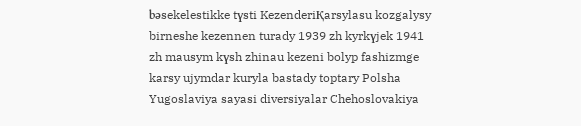bәsekelestikke tүsti KezenderiҚarsylasu kozgalysy birneshe kezennen turady 1939 zh kyrkүjek 1941 zh mausym kүsh zhinau kezeni bolyp fashizmge karsy ujymdar kuryla bastady toptary Polsha Yugoslaviya sayasi diversiyalar Chehoslovakiya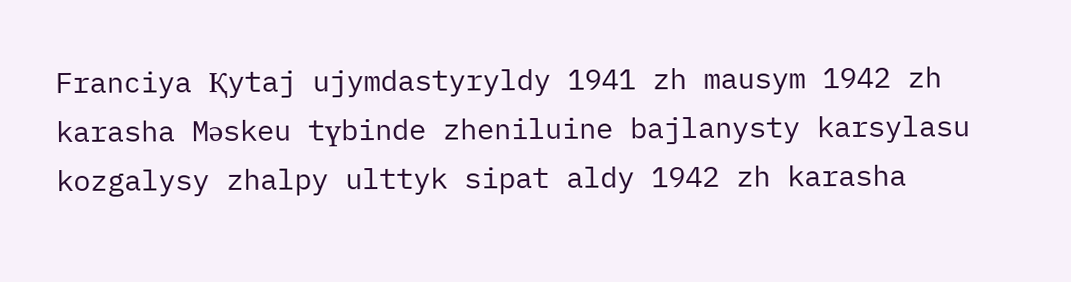Franciya Қytaj ujymdastyryldy 1941 zh mausym 1942 zh karasha Mәskeu tүbinde zheniluine bajlanysty karsylasu kozgalysy zhalpy ulttyk sipat aldy 1942 zh karasha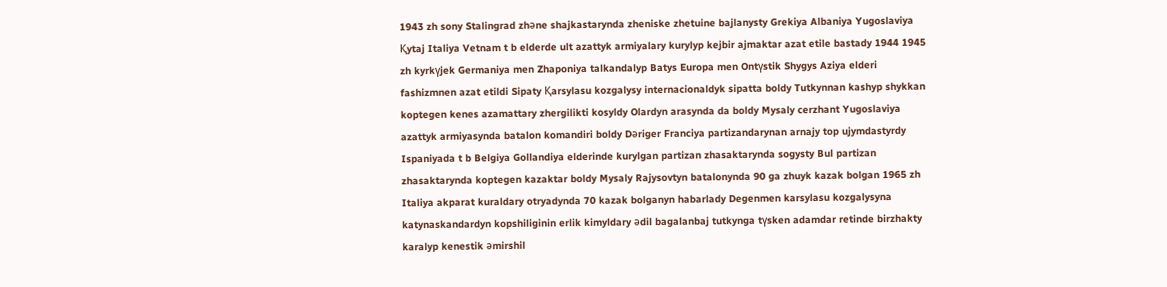1943 zh sony Stalingrad zhәne shajkastarynda zheniske zhetuine bajlanysty Grekiya Albaniya Yugoslaviya Қytaj Italiya Vetnam t b elderde ult azattyk armiyalary kurylyp kejbir ajmaktar azat etile bastady 1944 1945 zh kyrkүjek Germaniya men Zhaponiya talkandalyp Batys Europa men Ontүstik Shygys Aziya elderi fashizmnen azat etildi Sipaty Қarsylasu kozgalysy internacionaldyk sipatta boldy Tutkynnan kashyp shykkan koptegen kenes azamattary zhergilikti kosyldy Olardyn arasynda da boldy Mysaly cerzhant Yugoslaviya azattyk armiyasynda batalon komandiri boldy Dәriger Franciya partizandarynan arnajy top ujymdastyrdy Ispaniyada t b Belgiya Gollandiya elderinde kurylgan partizan zhasaktarynda sogysty Bul partizan zhasaktarynda koptegen kazaktar boldy Mysaly Rajysovtyn batalonynda 90 ga zhuyk kazak bolgan 1965 zh Italiya akparat kuraldary otryadynda 70 kazak bolganyn habarlady Degenmen karsylasu kozgalysyna katynaskandardyn kopshiliginin erlik kimyldary әdil bagalanbaj tutkynga tүsken adamdar retinde birzhakty karalyp kenestik әmirshil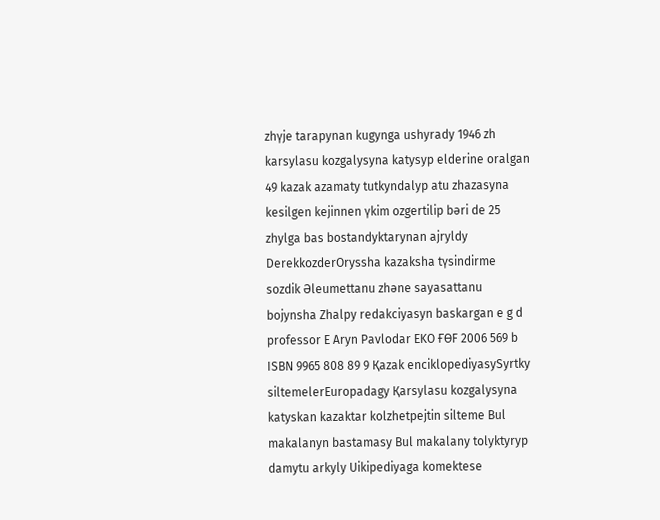zhүje tarapynan kugynga ushyrady 1946 zh karsylasu kozgalysyna katysyp elderine oralgan 49 kazak azamaty tutkyndalyp atu zhazasyna kesilgen kejinnen үkim ozgertilip bәri de 25 zhylga bas bostandyktarynan ajryldy DerekkozderOryssha kazaksha tүsindirme sozdik Әleumettanu zhәne sayasattanu bojynsha Zhalpy redakciyasyn baskargan e g d professor E Aryn Pavlodar EKO ҒӨF 2006 569 b ISBN 9965 808 89 9 Қazak enciklopediyasySyrtky siltemelerEuropadagy Қarsylasu kozgalysyna katyskan kazaktar kolzhetpejtin silteme Bul makalanyn bastamasy Bul makalany tolyktyryp damytu arkyly Uikipediyaga komektese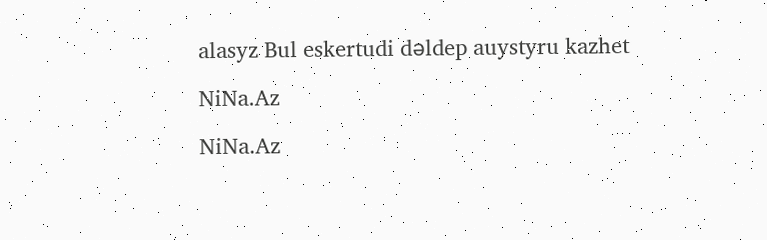alasyz Bul eskertudi dәldep auystyru kazhet

NiNa.Az

NiNa.Az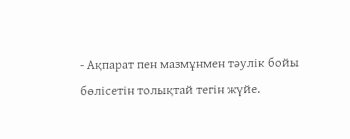- Ақпарат пен мазмұнмен тәулік бойы бөлісетін толықтай тегін жүйе.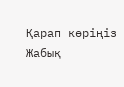Қарап көріңіз
Жабық